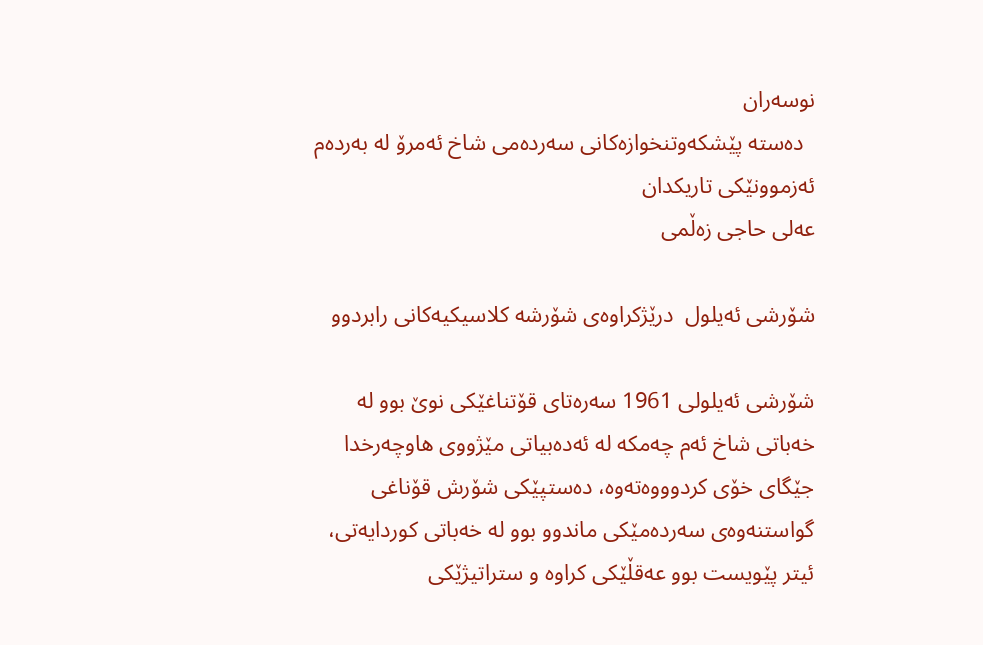نوسه‌ران
  ده‌سته‌ پێشكه‌وتنخوازه‌كانی‌ سه‌رده‌می‌ شاخ ئه‌مرۆ له‌ به‌رده‌م ئه‌زموونێكی‌ تاریكدان
عەلی حاجی زەڵمی

شۆرشی ئه‌یلول  درێژكراوه‌ی شۆرشه‌ كلاسیكیه‌كانی رابردوو

شۆرشی ئه‌یلولی 1961 سه‌ره‌تای قۆتناغێكی نوێ بوو له‌ خه‌باتی شاخ ئه‌م چه‌مكه‌ له‌ ئه‌ده‌بیاتی مێژووی هاوچه‌رخدا جێگای خۆی كردوووه‌ته‌وه‌، ده‌ستپێكی شۆرش قۆناغی گواستنه‌وه‌ی سه‌رده‌مێكی ماندوو بوو له‌ خه‌باتی كوردایه‌تی، ئیتر پێویست بوو عه‌قڵێكی كراوه‌ و ستراتیژێكی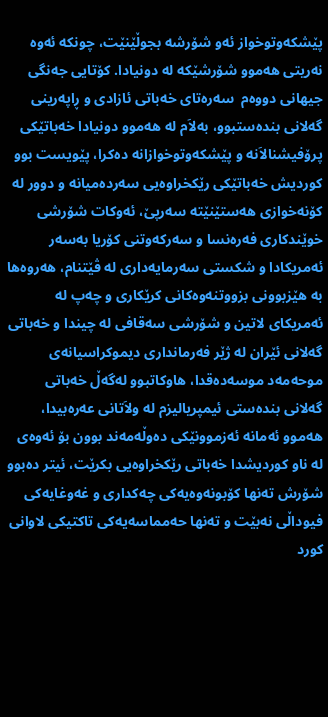پێشكه‌وتوخواز ئه‌و شۆرشه‌ بجوڵێنێت، چونكه‌ ئه‌وه‌ نه‌ریتی هه‌موو شۆرشێكه‌ له‌ دونیادا. كۆتایی جه‌نگی جیهانی دووه‌م  سه‌ره‌تای خه‌باتی ئازادی و ڕاپه‌رینی گه‌لانی بنده‌ستبوو، به‌لاَم له‌ هه‌موو دونیادا خه‌باتێكی پرۆفیشنالاَنه‌ و پێشكه‌وتوخوازانه‌ ده‌كرا، پێویست بوو كوردیش خه‌باتێكی رێكخراوه‌یی سه‌رده‌میانه‌ و دوور له‌ كۆنه‌خوازی هه‌ستێنێته‌ سه‌رپێ، ئه‌وكات شۆرشی خوێندكاری فه‌ره‌نسا و سه‌ركه‌وتنی كۆریا به‌سه‌ر ئه‌مریكادا و شكستی سه‌رمایه‌داری له‌ ڤێتنام، هه‌روه‌ها به‌ هێزبوونی بزووتنه‌وه‌كانی كرێكاری ‌و چه‌پ له‌ ئه‌مریكای لاتین ‌و شۆرشی سه‌قافی له‌ چیندا و خه‌باتی گه‌لانی ئێران له‌ ژێر فه‌رمانداری دیموكراسیانه‌ی موحه‌مه‌د موسه‌ده‌قدا، هاوكاتبوو له‌گه‌ڵ خه‌باتی گه‌لانی بنده‌ستی ئیمپریالیزم له‌ ولاَتانی عه‌ره‌بیدا، هه‌موو ئه‌مانه‌ ئه‌زموونێكی ده‌وڵه‌مه‌ند بوون بۆ ئه‌وه‌ی له‌ ناو كوردیشدا خه‌باتی رێكخراوه‌یی بكرێت، ئیتر ده‌بوو شۆرش ته‌نها كۆبونه‌وه‌یه‌كی چه‌كداری ‌و غه‌وغایه‌كی فیوداڵی نه‌بێت ‌و ته‌نها حه‌مماسه‌یه‌كی تاكتیكی لاوانی كورد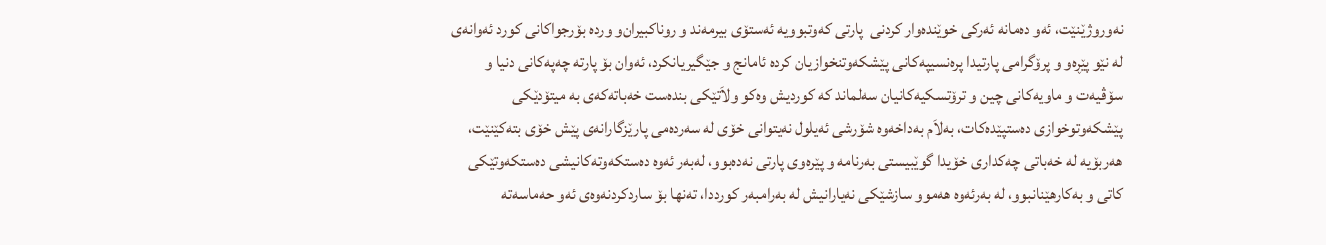نه‌وروژێنێت، ئه‌و ده‌مانه‌ ئه‌ركی خوێنده‌وار كردنی  پارتی كه‌وتبوویه‌ ئه‌ستۆی بیرمه‌ند و روناكبیران‌و ورده‌ بۆرجواكانی كورد ئه‌وانه‌ی له‌ نێو پێڕه‌و و پرۆگرامی پارتیدا پره‌نسیپه‌كانی پێشكه‌وتنخوازیان كرده‌ ئامانج ‌و جێگیریانكرد، ئه‌وان بۆ پارته‌ چه‌په‌كانی دنیا و سۆڤیه‌ت ‌و ماویه‌كانی چین ‌و ترۆتسكیه‌كانیان سه‌لماند كه‌ كوردیش وه‌كو ولاَتێكی بنده‌ست خه‌باته‌كه‌ی به‌ میتۆدێكی پێشكه‌وتوخوازی ده‌ستپێده‌كات، به‌لاَم به‌داخه‌وه‌ شۆرشی ئه‌یلول نه‌یتوانی خۆی له‌ سه‌رده‌می پارێزگارانه‌ی پێش خۆی بته‌كێنێت، هه‌ربۆیه‌ له‌ خه‌باتی چه‌كداری خۆیدا گوێبیستی به‌رنامه‌ و پێره‌وی پارتی نه‌ده‌بوو، له‌به‌ر ئه‌وه‌ ده‌ستكه‌وته‌كانیشی ده‌ستكه‌وتێكی كاتی ‌و به‌كارهێنانبوو، له‌ به‌رئه‌وه‌ هه‌موو سازشێكی نه‌یارانیش له‌ به‌رامبه‌ر كورددا، ته‌نها بۆ ساردكردنه‌وه‌ی ئه‌و حه‌ماسه‌ته‌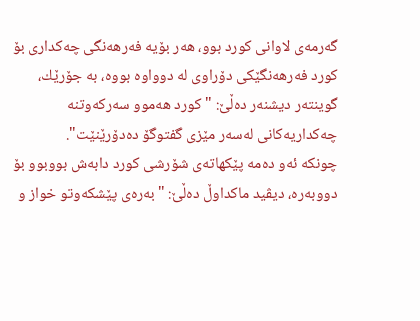گه‌رمه‌ی لاوانی كورد بوو، هه‌ر بۆیه‌ فه‌رهه‌نگی چه‌كداری بۆ كورد فه‌رهه‌نگێكی دۆراوی له‌ دوواوه‌ بووه‌، به‌ جۆرێك، گوینته‌ر دیشنه‌ر ده‌ڵێ: "كورد هه‌موو سه‌ركه‌وتنه‌ چه‌كداریه‌كانی له‌سه‌ر مێزی گفتوگۆ ده‌دۆرێنێت".
چونكه‌ ئه‌و ده‌مه‌ پێكهاته‌ی شۆرشی كورد دابه‌ش بووبوو بۆ دووبه‌ره‌، دیڤید ماكداوڵ ده‌ڵێ: "به‌ره‌ی پێشكه‌وتو خواز ‌و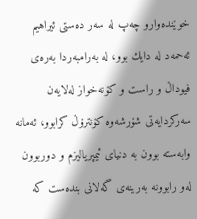خوێنده‌وارو چه‌پ له‌ سه‌ر ده‌ستی ئیراهیم ئه‌حمه‌د له‌ دایك بوو، له‌ به‌رامبه‌ردا به‌ره‌ی فیوداڵ ‌و راست ‌و كۆنه‌خواز له‌لایه‌ن سه‌ركردایه‌تی شۆرشه‌وه‌ كۆنترۆڵ كرابوو، ئه‌مانه‌ وابه‌سته‌ بوون به‌ دنیای ئیمپریالیزم ‌و دوربوون له‌و رابوونه‌ به‌رینه‌ی گه‌لانی بنده‌ست كه‌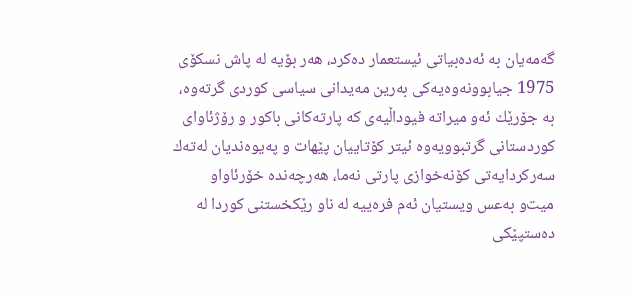گه‌مه‌یان به‌ ئه‌ده‌بیاتی ئیستعمار ده‌كرد، هه‌ر بۆیه‌ له‌ پاش نسكۆی 1975 جیابوونه‌وه‌یه‌كی به‌رین مه‌یدانی سیاسی كوردی گرته‌وه‌، به‌ جۆرێك ئه‌و میراته‌ فیوداڵیه‌ی كه‌ پارته‌كانی باكور و رۆژئاوای كوردستانی گرتبوویه‌وه‌ ئیتر كۆتاییان پێهات ‌و په‌یوه‌ندیان له‌ته‌ك سه‌ركردایه‌تی كۆنه‌خوازی پارتی نه‌ما، هه‌رچه‌نده‌ خۆرئاواو میت‌و به‌عس ویستیان ئه‌م فره‌ییه‌ له‌ ناو رێكخستنی كوردا له‌ ده‌ستپێكی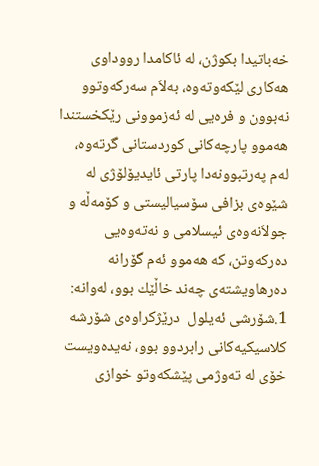خه‌باتیدا بكوژن، له‌ ئاكامدا رووداوی هه‌كاری لێكه‌وته‌وه‌، به‌لاَم سه‌ركه‌وتوو نه‌بوون ‌و فره‌یی له‌ ئه‌زموونی رێكخستندا هه‌موو پارچه‌كانی كوردستانی گرته‌وه‌، له‌م په‌رتبوونه‌دا پارتی ئایدیۆلۆژی له‌ شێوه‌ی بزافی سۆسیالیستی ‌و كۆمه‌ڵه‌ و جولاَنه‌وه‌ی ئیسلامی ‌و نه‌ته‌وه‌یی ده‌ركه‌وتن، كه‌ هه‌موو ئه‌م گۆرانه‌ ده‌رهاویشته‌ی چه‌ند خاڵێك بوو، له‌وانه‌:
1.شۆرشی ئه‌یلول  درێژكراوه‌ی شۆرشه‌ كلاسیكیه‌كانی رابردوو بوو، نه‌یده‌ویست خۆی له‌ ته‌وژمی پێشكه‌وتو خوازی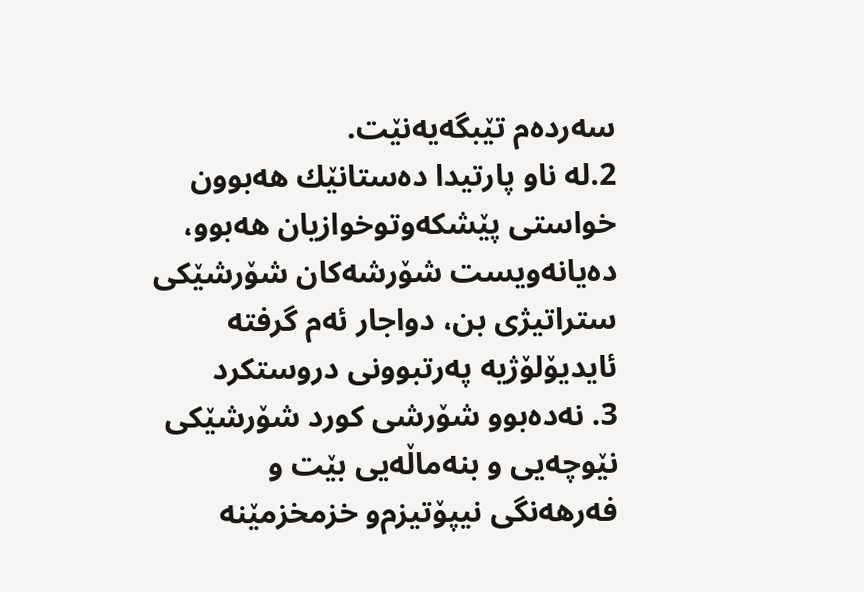سه‌رده‌م تێبگه‌یه‌نێت.
2.له‌ ناو پارتیدا ده‌ستانێك هه‌بوون خواستی پێشكه‌وتوخوازیان هه‌بوو، ده‌یانه‌ویست شۆرشه‌كان شۆرشێكی ستراتیژی بن، دواجار ئه‌م گرفته‌ ئایدیۆلۆژیه‌ په‌رتبوونی دروستكرد
3. نه‌ده‌بوو شۆرشی كورد شۆرشێكی نێوچه‌یی ‌و بنه‌ماڵه‌یی بێت ‌و فه‌رهه‌نگی نیپۆتیزم‌و خزمخزمێنه‌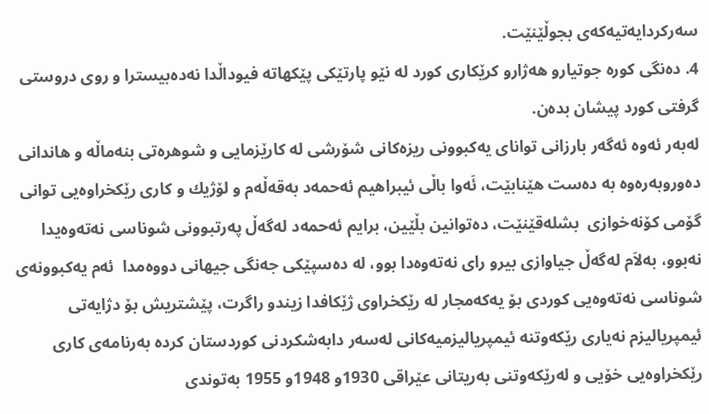سه‌ركردایه‌تیه‌كه‌ی بجوڵێنێت.
4. ده‌نگی كوره‌ جوتیارو هه‌ژارو كرێكاری كورد له‌ نێو پارتێكی پێكهاته‌ فیوداڵدا نه‌ده‌بیسترا و روی دروستی گرفتی كورد پیشان بده‌ن.
له‌به‌ر ئه‌وه‌ ئه‌گه‌ر بارزانی توانای یه‌كبوونی ریزه‌كانی شۆرشی له‌ كارێزمایی ‌و شوهره‌تی بنه‌ماڵه‌ و هاندانی ده‌وروبه‌ره‌وه‌ به‌ ده‌ست هێنابێت، ئَه‌وا باڵی ئیبراهیم ئه‌حمه‌د به‌قه‌ڵه‌م ‌و لۆژیك ‌و كاری رێكخراوه‌یی توانی گۆمی كۆنه‌خوازی  بشله‌قێنێت، ده‌توانین بڵێین، برایم ئه‌حمه‌د له‌گه‌ڵ په‌رتبوونی شوناسی نه‌ته‌وه‌یدا نه‌بوو، به‌لاَم له‌گه‌ڵ جیاوازی بیرو رای نه‌ته‌وه‌دا بوو، له‌ ده‌سپێكی جه‌نگی جیهانی دووه‌مدا  ئه‌م یه‌كبوونه‌ی شوناسی نه‌ته‌وه‌یی كوردی بۆ یه‌كه‌مجار له‌ رێكخراوی ژێكافدا زیندو راگرت، پێشتریش بۆ دژایه‌تی ئیمپریالیزم نه‌یاری رێكه‌وتنه‌ ئیمپریالیزمیه‌كانی له‌سه‌ر دابه‌شكردنی كوردستان كرده‌ به‌رنامه‌ی كاری رێكخراوه‌یی خۆیی ‌و له‌رێكه‌وتنی به‌ریتانی عێراقی 1930و 1948و 1955 به‌توندی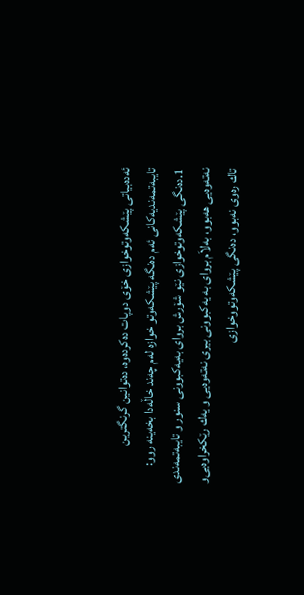ئه‌ده‌بیاتی پێشكه‌وتوخوازی خۆی دوپات ده‌كرده‌وه‌، ده‌توانین گرنگترین تایبه‌تمه‌ندیه‌كانی ئه‌م ده‌نگه‌ پێشكه‌وتو خوازه‌ له‌م چه‌ند خاڵه‌دا بخه‌ینه‌ روو:
1.ده‌نگی پێشكه‌وتوخوازی نێو شۆرش بروای به‌یه‌كبوونی سنور و تایبه‌تمه‌ندی نه‌ته‌وه‌یی هه‌بوو، به‌لاَم بروای به‌ یه‌كبوونی بیری نه‌ته‌وه‌یی و یه‌ك رێكخراوه‌یی‌و تاك ره‌وی نه‌بوو، ده‌نگی پێشكه‌وتووخوازی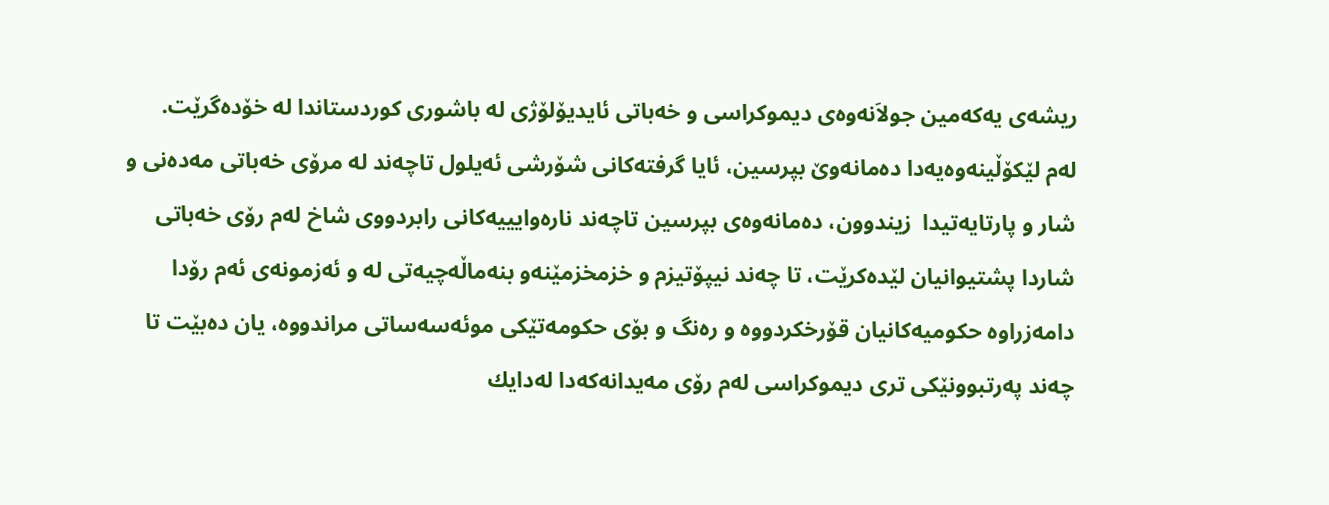ریشه‌ی یه‌كه‌مین جولاَنه‌وه‌ی دیموكراسی ‌و خه‌باتی ئایدیۆلۆژی له‌ باشوری كوردستاندا له‌ خۆده‌گرێت.
له‌م لێكۆڵینه‌وه‌یه‌دا ده‌مانه‌وێ بپرسین، ئایا گرفته‌كانی شۆرشی ئه‌یلول تاچه‌ند له‌ مرۆی خه‌باتی مه‌ده‌نی ‌و شار و پارتایه‌تیدا  زیندوون، ده‌مانه‌وه‌ی بپرسین تاچه‌ند ناره‌وایییه‌كانی رابردووی شاخ له‌م رۆی خه‌باتی شاردا پشتیوانیان لێده‌كرێت، تا چه‌ند نیپۆتیزم ‌و خزمخزمێنه‌و بنه‌ماڵه‌چیه‌تی له‌ و ئه‌زمونه‌ی ئه‌م رۆدا دامه‌زراوه‌ حكومیه‌كانیان قۆرخكردووه‌ و ره‌نگ و بۆی حكومه‌تێكی موئه‌سه‌ساتی مراندووه‌، یان ده‌بێت تا چه‌ند په‌رتبوونێكی تری دیموكراسی له‌م رۆی مه‌یدانه‌كه‌دا له‌دایك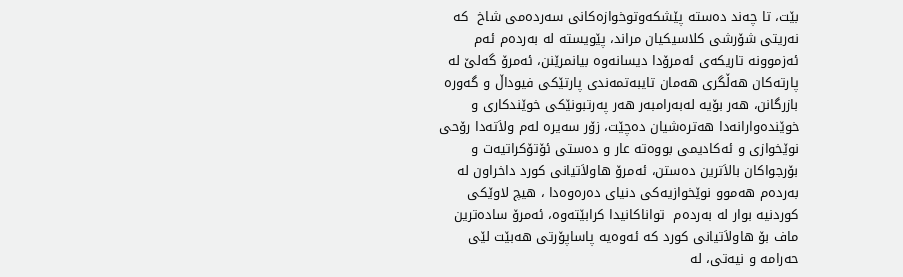بێت، تا چه‌ند ده‌سته‌ پێشكه‌وتوخوازه‌كانی سه‌رده‌می شاخ  كه‌ نه‌ریتی شۆرشی كلاسیكیان مراند، پێویسته‌ له‌ به‌رده‌م ئه‌م ئه‌زموونه‌ تاریكه‌ی ئه‌مرۆدا دیسانه‌وه‌ بیانمرێنن، ئه‌مرۆ گه‌لێ له‌ پارته‌كان هه‌ڵگری هه‌مان تایبه‌تمه‌ندی پارتێكی فیوداڵ ‌و گه‌وره‌ بازرگانن، هه‌ر بۆیه‌ له‌به‌رامبه‌ر هه‌ر په‌رتبونێكی خوێندكاری ‌و خوێنده‌وارانه‌دا هه‌تره‌شیان ده‌چێت، زۆر سه‌یره‌ له‌م ولاَته‌دا رۆحی نوێخوازی ‌و ئه‌كادیمی بووه‌ته‌ عار ‌و ده‌ستی ئۆتۆكراتیه‌ت ‌و بۆرجواكان بالاَترین ده‌ستن، ئه‌مرۆ هاولاَتیانی كورد داخراون له‌ به‌رده‌م هه‌موو نوێخوازیه‌كی دنیای ده‌ره‌وه‌دا ، هیچ لاوێكی كوردنیه‌ بوار له‌ به‌رده‌م  تواناكانیدا كرابێته‌وه‌، ئه‌مرۆ ساده‌ترین ماف بۆ هاولاَتیانی كورد كه‌ ئه‌وه‌یه‌ پاساپۆرتی هه‌بێت لێی حه‌رامه‌ و نیه‌تی، له‌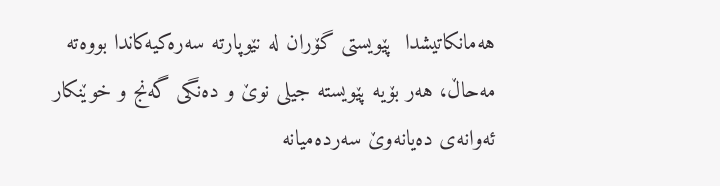هه‌مانكاتیشدا  پێویستی گۆران له‌ نێوپارته‌ سه‌ره‌كیه‌كاندا بووه‌ته‌ مه‌حاڵ، هه‌ر بۆیه‌ پێویسته‌ جیلی نوێ ‌و ده‌نگی گه‌نج ‌و خوێنكار  ئه‌وانه‌ی ده‌یانه‌وێ سه‌رده‌میانه‌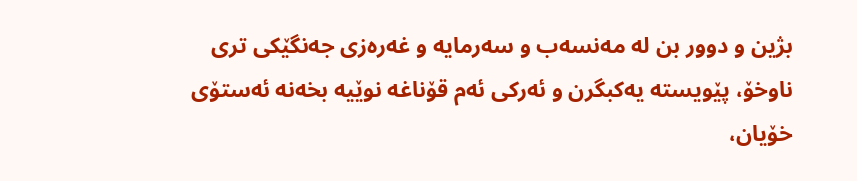بژین ‌و دوور بن له‌ مه‌نسه‌ب ‌و سه‌رمایه‌ و غه‌ره‌زی جه‌نگێكی تری ناوخۆ، پێویسته‌ یه‌كبگرن ‌و ئه‌ركی ئه‌م قۆناغه‌ نوێیه‌ بخه‌نه‌ ئه‌ستۆی خۆیان،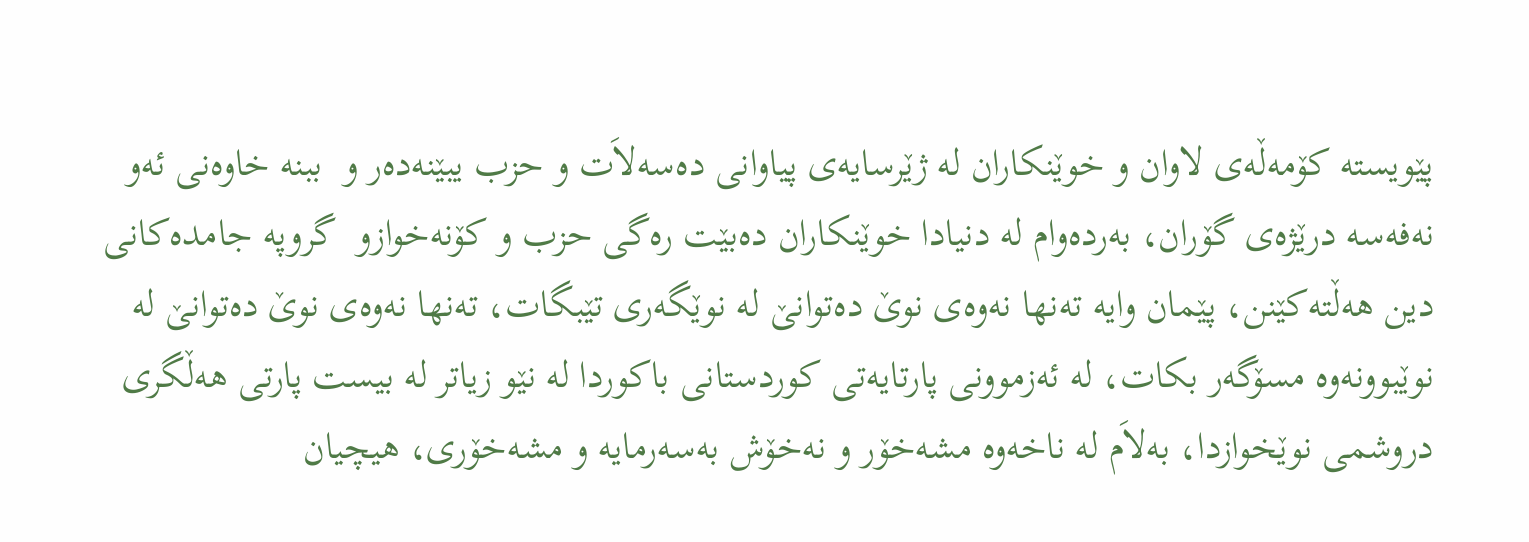پێویسته‌ كۆمه‌ڵه‌ی لاوان ‌و خوێنكاران له‌ ژێرسایه‌ی پیاوانی ده‌سه‌لاَت ‌و حزب یبێنه‌ده‌ر و  ببنه‌ خاوه‌نی ئه‌و نه‌فه‌سه‌ درێژه‌ی گۆران، به‌رده‌وام له‌ دنیادا خوێنكاران ده‌بێت ره‌گی حزب ‌و كۆنه‌خواز‌و  گروپه‌ جامده‌كانی دین هه‌ڵته‌كێنن، پێمان وایه‌ ته‌نها نه‌وه‌ی نوێ ده‌توانێ له‌ نوێگه‌ری تێبگات، ته‌نها نه‌وه‌ی نوێ ده‌توانێ له‌ نوێبوونه‌وه‌ مسۆگه‌ر بكات، له‌ ئه‌زموونی پارتایه‌تی كوردستانی باكوردا له‌ نێو زیاتر له‌ بیست پارتی هه‌ڵگری دروشمی نوێخوازدا، به‌لاَم له‌ ناخه‌وه‌ مشه‌خۆر و نه‌خۆش به‌سه‌رمایه‌ و مشه‌خۆری، هیچیان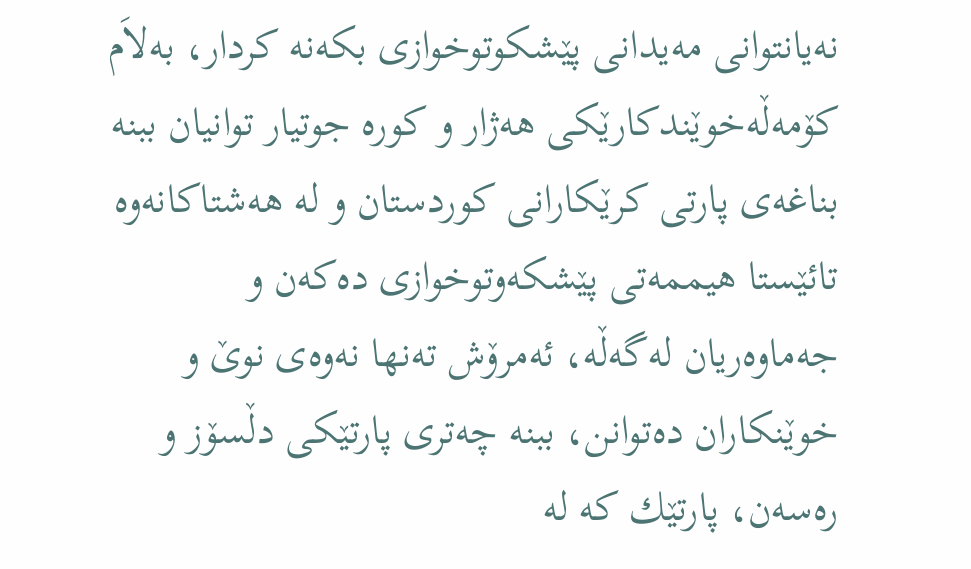نه‌یانتوانی مه‌یدانی پێشكوتوخوازی بكه‌نه‌ كردار، به‌لاَم كۆمه‌ڵه‌خوێندكارێكی هه‌ژار و كوره‌ جوتیار توانیان ببنه‌ بناغه‌ی پارتی كرێكارانی كوردستان ‌و له‌ هه‌شتاكانه‌وه‌ تائێستا هیممه‌تی پێشكه‌وتوخوازی ده‌كه‌ن ‌و جه‌ماوه‌ریان له‌گه‌ڵه‌، ئه‌مرۆش ته‌نها نه‌وه‌ی نوێ ‌و خوێنكاران ده‌توانن، ببنه‌ چه‌تری پارتێكی دڵسۆز و ره‌سه‌ن، پارتێك كه‌ له‌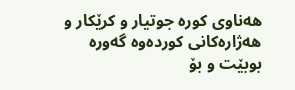هه‌ناوی كوره‌ جوتیار و كرێكار و هه‌ژاره‌كانی كورده‌وه‌ گه‌وره‌ بوبێت ‌و بۆ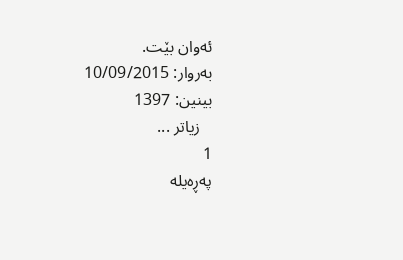ئه‌وان بێت.
به‌روار: 10/09/2015
بینین: 1397
   زیاتر ...
1
په‌ڕه‌یله‌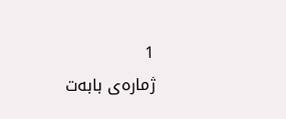1
ژماره‌ی بابه‌ت